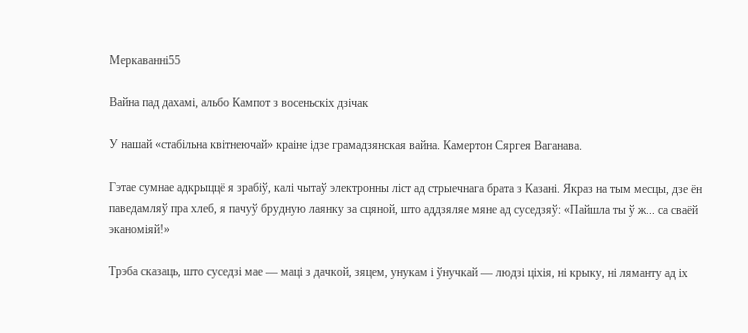Меркаванні55

Вайна пад дахамі, альбо Кампот з восеньскіх дзічак

У нашай «стабільна квітнеючай» краіне ідзе грамадзянская вайна. Камертон Сяргея Ваганава.

Гэтае сумнае адкрыццё я зрабіў, калі чытаў электронны ліст ад стрыечнага брата з Казані. Якраз на тым месцы, дзе ён паведамляў пра хлеб, я пачуў брудную лаянку за сцяной, што аддзяляе мяне ад суседзяў: «Пайшла ты ў ж... са сваёй эканоміяй!»

Трэба сказаць, што суседзі мае — маці з дачкой, зяцем, унукам і ўнучкай — людзі ціхія, ні крыку, ні ляманту ад іх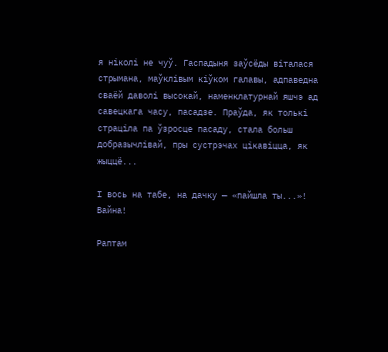я ніколі не чуў. Гаспадыня заўсёды віталася стрымана, маўклівым кіўком галавы, адпаведна сваёй даволі высокай, наменклатурнай яшчэ ад савецкага часу, пасадзе. Праўда, як толькі страціла па ўзросце пасаду, стала больш добразычлівай, пры сустрэчах цікавіцца, як жыццё...

І вось на табе, на дачку — «пайшла ты...»! Вайна!

Раптам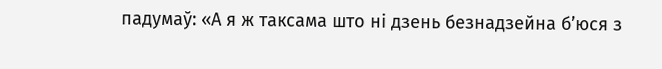падумаў: «А я ж таксама што ні дзень безнадзейна б’юся з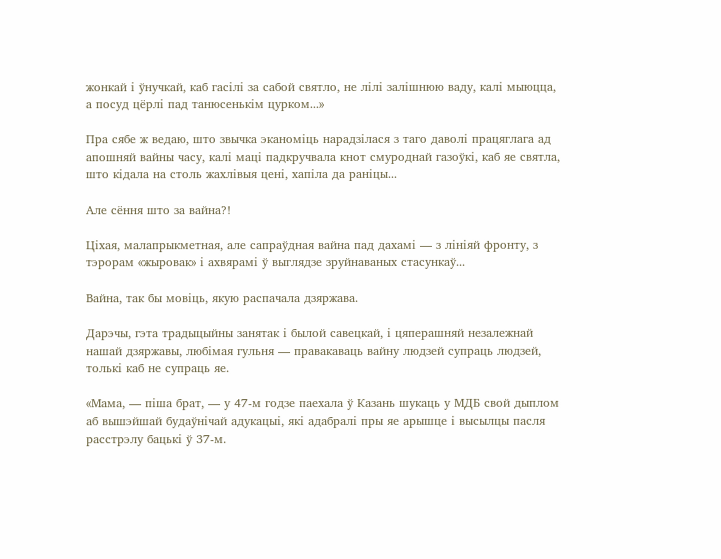жонкай і ўнучкай, каб гасілі за сабой святло, не лілі залішнюю ваду, калі мыюцца, а посуд цёрлі пад танюсенькім цурком...»

Пра сябе ж ведаю, што звычка эканоміць нарадзілася з таго даволі працяглага ад апошняй вайны часу, калі маці падкручвала кнот смуроднай газоўкі, каб яе святла, што кідала на столь жахлівыя цені, хапіла да раніцы...

Але сёння што за вайна?!

Ціхая, малапрыкметная, але сапраўдная вайна пад дахамі — з лініяй фронту, з тэрорам «жыровак» і ахвярамі ў выглядзе зруйнаваных стасункаў...

Вайна, так бы мовіць, якую распачала дзяржава.

Дарэчы, гэта традыцыйны занятак і былой савецкай, і цяперашняй незалежнай нашай дзяржавы, любімая гульня — правакаваць вайну людзей супраць людзей, толькі каб не супраць яе.

«Мама, — піша брат, — у 47-м годзе паехала ў Казань шукаць у МДБ свой дыплом аб вышэйшай будаўнічай адукацыі, які адабралі пры яе арышце і высылцы пасля расстрэлу бацькі ў 37-м.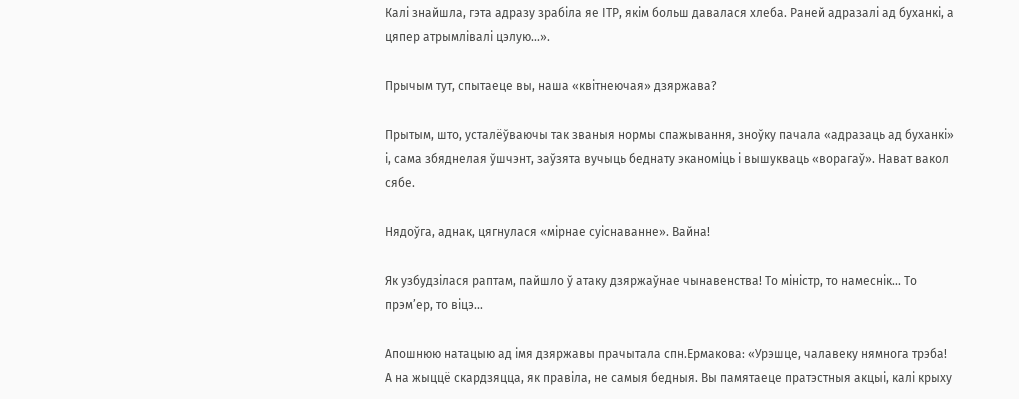Калі знайшла, гэта адразу зрабіла яе ІТР, якім больш давалася хлеба. Раней адразалі ад буханкі, а цяпер атрымлівалі цэлую...».

Прычым тут, спытаеце вы, наша «квітнеючая» дзяржава?

Прытым, што, усталёўваючы так званыя нормы спажывання, зноўку пачала «адразаць ад буханкі» і, сама збяднелая ўшчэнт, заўзята вучыць беднату эканоміць і вышукваць «ворагаў». Нават вакол сябе.

Нядоўга, аднак, цягнулася «мірнае суіснаванне». Вайна!

Як узбудзілася раптам, пайшло ў атаку дзяржаўнае чынавенства! То міністр, то намеснік... То прэм’ер, то віцэ...

Апошнюю натацыю ад імя дзяржавы прачытала спн.Ермакова: «Урэшце, чалавеку нямнога трэба! А на жыццё скардзяцца, як правіла, не самыя бедныя. Вы памятаеце пратэстныя акцыі, калі крыху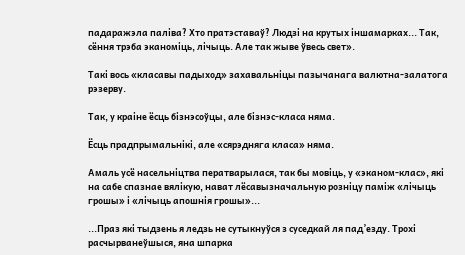падаражэла паліва? Хто пратэставаў? Людзі на крутых іншамарках... Так, сёння трэба эканоміць, лічыць. Але так жыве ўвесь свет».

Такі вось «класавы падыход» захавальніцы пазычанага валютна-залатога рэзерву.

Так, у краіне ёсць бізнэсоўцы, але бізнэс-класа няма.

Ёсць прадпрымальнікі, але «сярэдняга класа» няма.

Амаль усё насельніцтва ператварылася, так бы мовіць, у «эканом-клас», які на сабе спазнае вялікую, нават лёсавызначальную розніцу паміж «лічыць грошы» і «лічыць апошнія грошы»...

...Праз які тыдзень я ледзь не сутыкнуўся з суседкай ля пад’езду. Трохі расчырванеўшыся, яна шпарка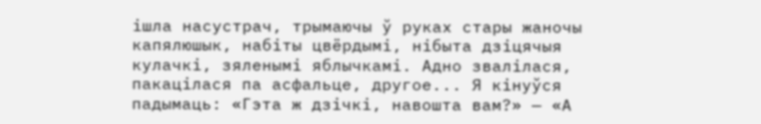ішла насустрач, трымаючы ў руках стары жаночы капялюшык, набіты цвёрдымі, нібыта дзіцячыя кулачкі, зяленымі яблычкамі. Адно звалілася, пакацілася па асфальце, другое... Я кінуўся падымаць: «Гэта ж дзічкі, навошта вам?» — «А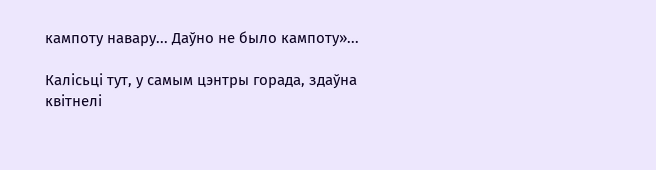кампоту навару... Даўно не было кампоту»...

Калісьці тут, у самым цэнтры горада, здаўна квітнелі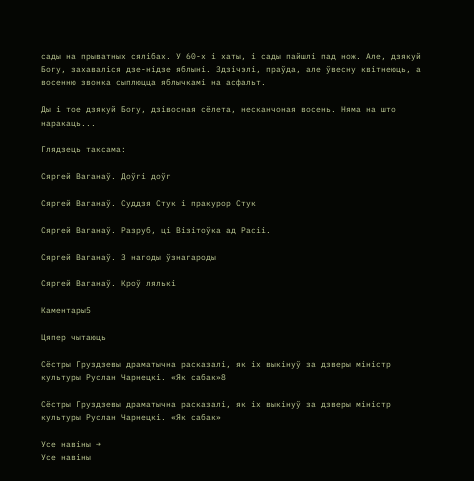сады на прыватных сялібах. У 60-х і хаты, і сады пайшлі пад нож. Але, дзякуй Богу, захаваліся дзе-нідзе яблыні. Здзічэлі, праўда, але ўвесну квітнеюць, а восенню звонка сыплюцца яблычкамі на асфальт.

Ды і тое дзякуй Богу, дзівосная сёлета, несканчоная восень. Няма на што наракаць...

Глядзець таксама:

Сяргей Ваганаў. Доўгі доўг

Сяргей Ваганаў. Суддзя Стук і пракурор Стук

Сяргей Ваганаў. Разруб, ці Візітоўка ад Расіі.

Сяргей Ваганаў. З нагоды ўзнагароды

Сяргей Ваганаў. Кроў лялькі

Каментары5

Цяпер чытаюць

Сёстры Груздзевы драматычна расказалі, як іх выкінуў за дзверы міністр культуры Руслан Чарнецкі. «Як сабак»8

Сёстры Груздзевы драматычна расказалі, як іх выкінуў за дзверы міністр культуры Руслан Чарнецкі. «Як сабак»

Усе навіны →
Усе навіны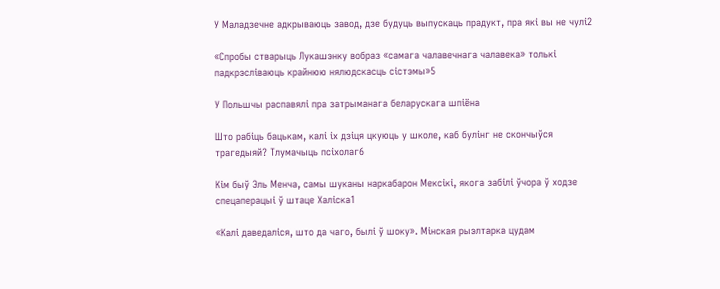У Маладзечне адкрываюць завод, дзе будуць выпускаць прадукт, пра які вы не чулі2

«Спробы стварыць Лукашэнку вобраз «самага чалавечнага чалавека» толькі падкрэсліваюць крайнюю нялюдскасць сістэмы»5

У Польшчы распавялі пра затрыманага беларускага шпіёна

Што рабіць бацькам, калі іх дзіця цкуюць у школе, каб булінг не скончыўся трагедыяй? Тлумачыць псіхолаг6

Кім быў Эль Менча, самы шуканы наркабарон Мексікі, якога забілі ўчора ў ходзе спецаперацыі ў штаце Халіска1

«Калі даведаліся, што да чаго, былі ў шоку». Мінская рыэлтарка цудам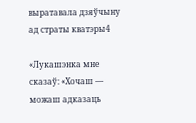выратавала дзяўчыну ад страты кватэры4

«Лукашэнка мне сказаў: «Хочаш — можаш адказаць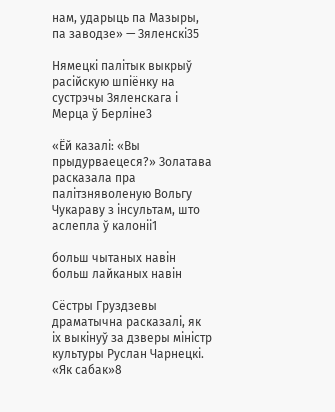нам, ударыць па Мазыры, па заводзе» — Зяленскі35

Нямецкі палітык выкрыў расійскую шпіёнку на сустрэчы Зяленскага і Мерца ў Берліне3

«Ёй казалі: «Вы прыдурваецеся?» Золатава расказала пра палітзняволеную Вольгу Чукараву з інсультам, што аслепла ў калоніі1

больш чытаных навін
больш лайканых навін

Сёстры Груздзевы драматычна расказалі, як іх выкінуў за дзверы міністр культуры Руслан Чарнецкі. «Як сабак»8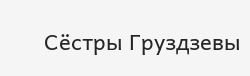Сёстры Груздзевы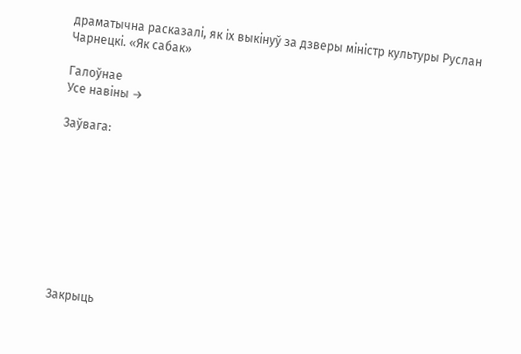драматычна расказалі, як іх выкінуў за дзверы міністр культуры Руслан Чарнецкі. «Як сабак»

Галоўнае
Усе навіны →

Заўвага:









Закрыць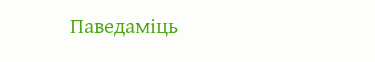Паведаміць